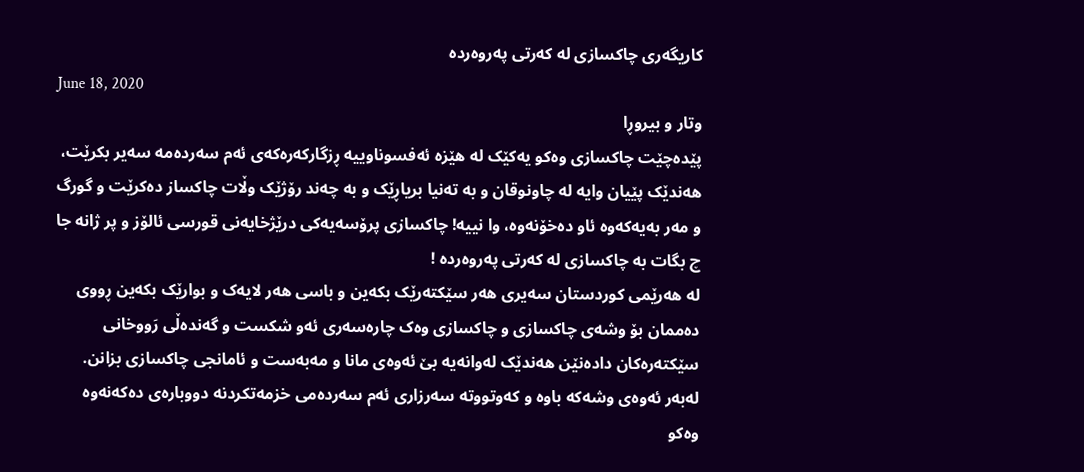کاریگەری چاکسازی لە کەرتی پەروەردە
June 18, 2020
وتار و بیروڕا
پێدەچێت چاکسازی وەکو یەکێک لە ھێزە ئەفسوناوییە ڕزگارکەرەکەی ئەم سەردەمە سەیر بکرێت، ھەندێک پێیان وایە لە چاونوقان و بە تەنیا بریاڕێک و بە چەند رۆژێک وڵات چاکساز دەکرێت و گورگ و مەر بەیەکەوە ئاو دەخۆنەوە، وا نییە! چاکسازی پرۆسەیەکی درێژخایەنی قورسی ئالۆز و پر ژانە جا چ بگات بە چاکسازی لە کەرتی پەروەردە !
لە ھەرێمی کوردستان سەیری ھەر سێکتەرێک بکەین و باسی ھەر لایەک و بوارێک بکەین ڕووی دەممان بۆ وشەی چاکسازی و چاکسازی وەک چارەسەری ئەو شکست و گەندەڵی رَووخانی سێکتەرەکان دادەنێن ھەندێک لەوانەیە بێ ئەوەی مانا و مەبەست و ئامانجی چاکسازی بزانن. لەبەر ئەوەی وشەکە باوە و کەوتووتە سەرزاری ئەم سەردەمی خزمەتکردنە دووبارەی دەکەنەوە وەکو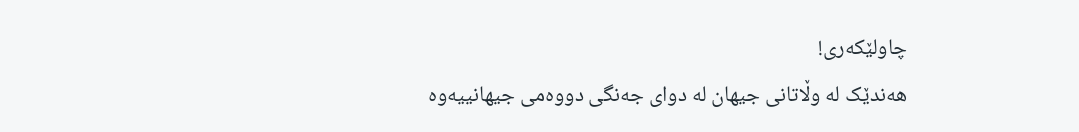چاولێکەری!
ھەندێک لە وڵاتانی جیھان لە دوای جەنگی دووەمی جیھانییەوە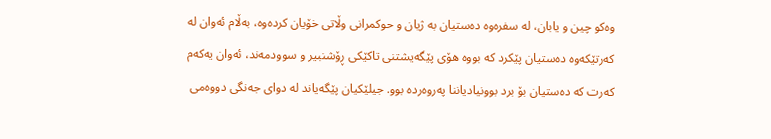وەکو چین و یابان، لە سفرەوە دەستیان بە ژیان و حوکمرانی وڵاتی خۆیان کردەوە، بەڵام ئەوان لە کەرتێکەوە دەستیان پێکرد کە بووە ھۆی پێگەیشتنی تاکێکی ڕۆشنبیر و سوودمەند، ئەوان یەکەم کەرت کە دەستیان بۆ برد بوونیادیاننا پەروەردە بوو. جیلێکیان پێگەیاند لە دوای جەنگی دووەمی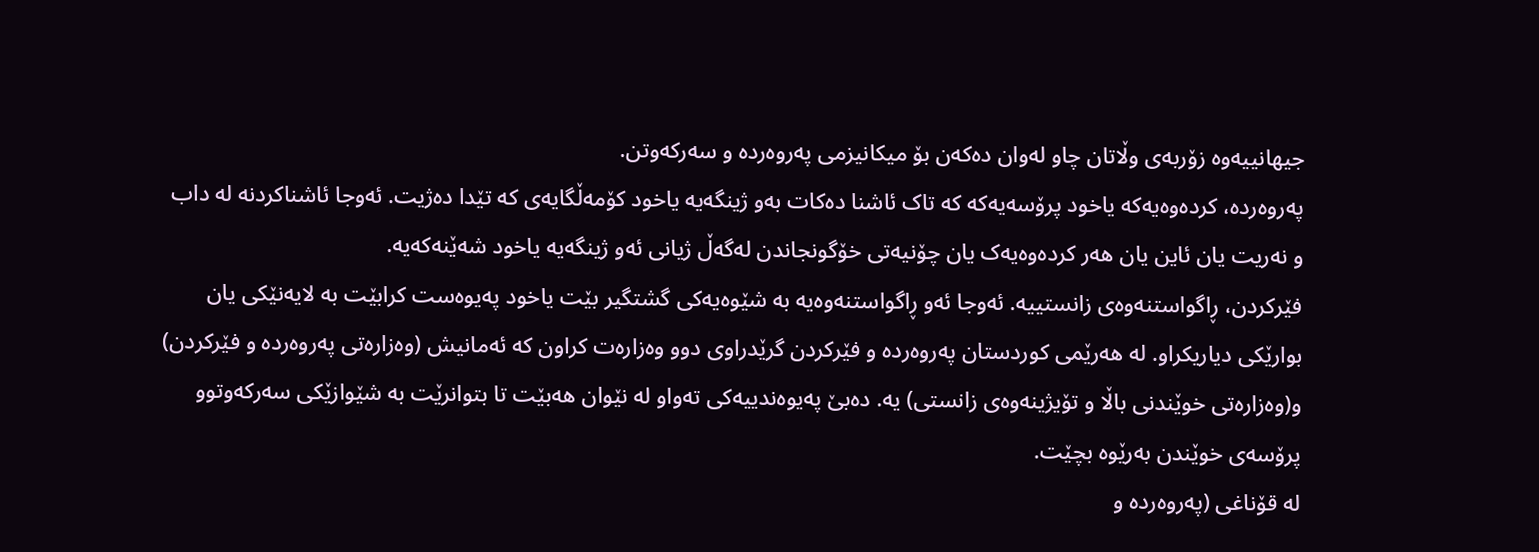جیھانییەوە زۆربەی وڵاتان چاو لەوان دەکەن بۆ میکانیزمی پەروەردە و سەرکەوتن.
پەروەردە، کردەوەیەکە یاخود پرۆسەیەکە کە تاک ئاشنا دەکات بەو ژینگەیە یاخود کۆمەڵگایەی کە تێدا دەژیت. ئەوجا ئاشناکردنە لە داب و نەریت یان ئاین یان ھەر کردەوەیەک یان چۆنیەتی خۆگونجاندن لەگەڵ ژیانی ئەو ژینگەیە یاخود شەێنەکەیە.
فێرکردن، ڕاگواستنەوەی زانستییە. ئەوجا ئەو ڕاگواستنەوەیە بە شێوەیەکی گشتگیر بێت یاخود پەیوەست کرابێت بە لایەنێکی یان بوارێکی دیاریکراو. لە ھەرێمی کوردستان پەروەردە و فێرکردن گرێدراوی دوو وەزارەت کراون کە ئەمانیش (وەزارەتی پەروەردە و فێرکردن) و(وەزارەتی خوێندنی باڵا و تۆیژینەوەی زانستی) یە. دەبێ پەیوەندییەکی تەواو لە نێوان ھەبێت تا بتوانرێت بە شێوازێکی سەرکەوتوو پرۆسەی خوێندن بەرێوە بچێت.
لە قۆناغی (پەروەردە و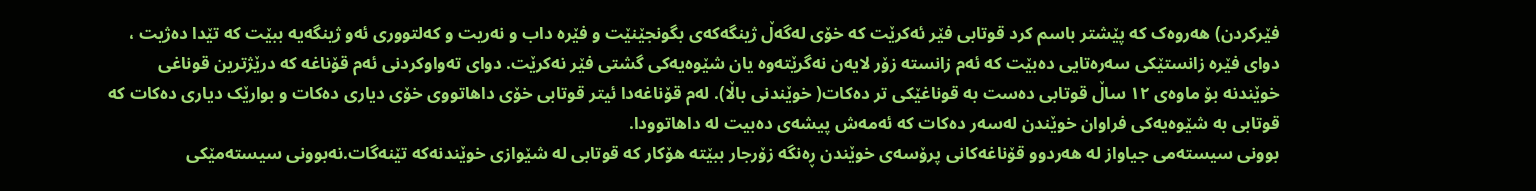فێرکردن) ھەروەک کە پێشتر باسم کرد قوتابی فێر ئەکرێت کە خۆی لەگەڵ ژینگەکەی بگونجێنێت و فێرە داب و نەریت و کەلتووری ئەو ژینگەیە ببێت کە تێدا دەژیت ، دوای فێرە زانستێکی سەرەتایی دەبێت کە ئەم زانستە زۆر لایەن نەگرێتەوە یان شێوەیەکی گشتی فێر نەکرێت. دوای تەواوکردنی ئەم قۆناغە کە درێژترین قوناغی خوێندنە بۆ ماوەی ١٢ ساڵ قوتابی دەست بە قوناغێکی تر دەکات( خوێندنی باڵا). لەم قۆناغەدا ئیتر قوتابی خۆی داھاتووی خۆی دیاری دەکات و بوارێک دیاری دەکات کە قوتابی بە شێوەیەکی فراوان خوێندن لەسەر دەکات کە ئەمەش پیشەی دەبیت لە داھاتوودا.
بوونی سیستەمی جیاواز لە ھەردوو قۆناغەکانی پرۆسەی خوێندن ڕەنگە زۆرجار ببێتە ھۆکار کە قوتابی لە شێوازی خوێندنەکە تێنەگات.نەبوونی سیستەمێکی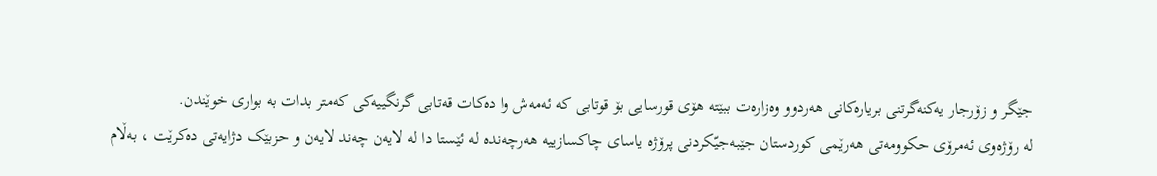جێگر و زۆرجار یەکنەگرتنی بریارەکانی ھەردوو وەزارەت ببێتە ھۆی قورسایی بۆ قوتابی کە ئەمەش وا دەکات قەتابی گرنگییەکی کەمتر بدات بە بواری خوێندن.
لە رۆژەوی ئەمرۆی حکوومەتی ھەرێمی کوردستان جێبەجیّکردنی پرۆژە یاسای چاکسازییە ھەرچەندە لە ئێستا دا لە لایەن چەند لایەن و حزبێک دژایەتی دەکرێت ، بەڵام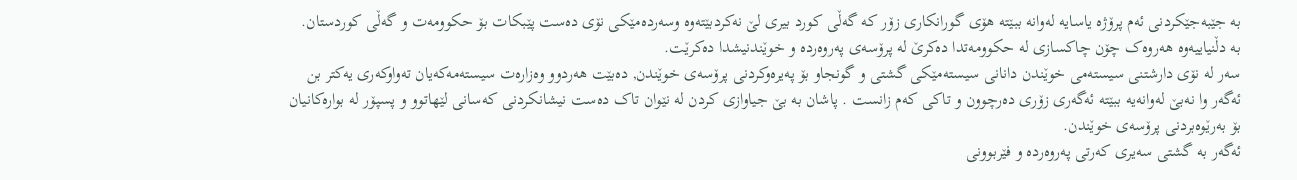بە جێبەجێکردنی ئەم پرۆژە یاسایە لەوانە ببێتە ھۆی گورانکاری زۆر کە گەڵی کورد بیری لێ نەکردبێتەوە وسەردەمێکی نۆی دەست پێبکات بۆ حکوومەت و گەڵی کوردستان. بە دڵنیاییەوە ھەروەک چۆن چاکسازی لە حکوومەتدا دەکرێ لە پرۆسەی پەروەردە و خوێندنیشدا دەکرێت.
سەر لە نۆی دارشتنی سیستەمی خوێندن دانانی سیستەمێکی گشتی و گونجاو بۆ پەیرەوکردنی پرۆسەی خوێندن, دەبێت ھەردوو وەزارەت سیستەمەکەیان تەواوکەری یەکتر بن ئەگەر وا نەبێ لەوانەیە ببێتە ئەگەری زۆری دەرچوون و تاکی کەم زانست . پاشان بە بێ جیاوازی کردن لە نێوان تاک دەست نیشانکردنی کەسانی لێھاتوو و پسپۆر لە بوارەکانیان بۆ بەرێوەبردنی پرۆسەی خوێندن.
ئەگەر بە گشتی سەیری کەرتی پەروەردە و فێربوونی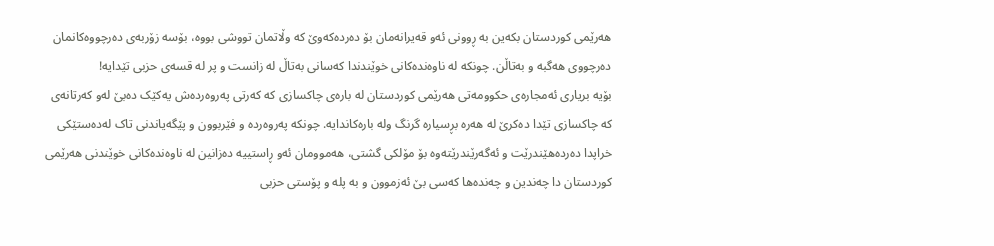ھەرێمی کوردستان بکەین بە ڕوونی ئەو قەیرانەمان بۆ دەردەکەوێ کە وڵاتمان تووشی بووە، بۆسە زۆربەی دەرچووەکانمان دەرچووی ھەگبە و بەتاڵن. چونکە لە ناوەندەکانی خوێندندا کەسانی بەتاڵ لە زانست و پر لە قسەی حزبی تێدایە!
بۆیە بریاری ئەمجارەی حکوومەتی ھەرێمی کوردستان لە بارەی چاکسازی کە کەرتی پەروەردەش یەکێک دەبێ لەو کەرتانەی کە چاکسازی تێدا دەکرێ لە ھەرە بڕسیارە گرنگ ولە بارەکاندایە. چونکە پەروەردە و فێربوون و پێگەیاندنی تاک لەدەستێکی خراپدا دەردەھێندرێت و ئەگەرێندرێتەوە بۆ مۆلکی گشتی، ھەموومان ئەو ڕاستییە دەزانین لە ناوەندەکانی خوێندنی ھەرێمی کوردستان دا چەندین و چەندەھا کەسی بێ ئەزموون و بە پلە و پۆستی حزبی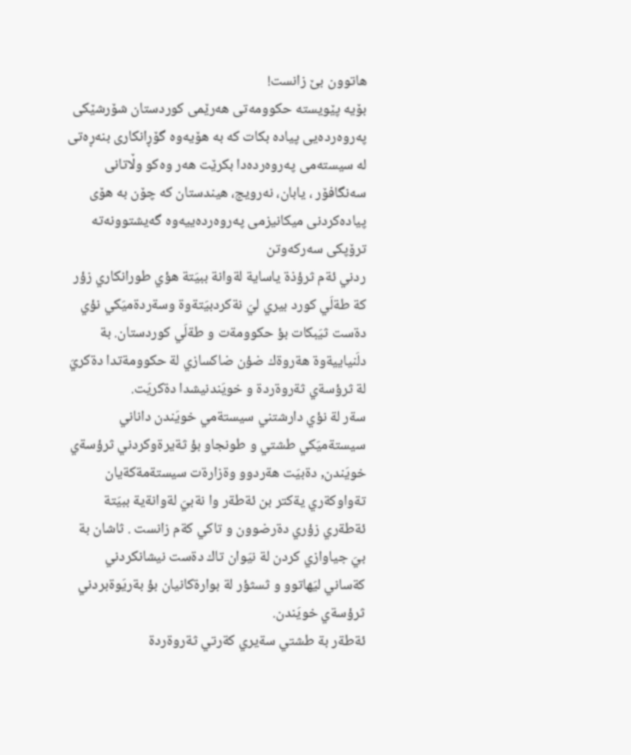ھاتوون بێ زانست!
بۆیە پێویستە حکوومەتی ھەرێمی کوردستان شۆرشێکی پەروەردەیی پیادە بکات کە بە ھۆیەوە گۆڕانکاری بنەڕەتی لە سیستەمی پەروەردەدا بکرێت ھەر وەکو وڵاتانی سەنگافۆر ، یابان، نەرویج، ھیندستان کە چۆن بە ھۆی پیادەکردنی میکانیزمی پەروەردەییەوە گەیشتوونەتە ترۆپکی سەرکەوتن
ردني ئةم ثرؤذة ياساية لةوانة ببيَتة هؤي طورانكاري زؤر كة طةلَي كورد بيري ليَ نةكردبيَتةوة وسةردةميَكي نؤي دةست ثيَبكات بؤ حكوومةت و طةلَي كوردستان. بة دلَنياييةوة هةروةك ضؤن ضاكسازي لة حكوومةتدا دةكريَ لة ثرؤسةي ثةروةردة و خويَندنيشدا دةكريَت.
سةر لة نؤي دارشتني سيستةمي خويَندن داناني سيستةميَكي طشتي و طونجاو بؤ ثةيرةوكردني ثرؤسةي خويَندن, دةبيَت هةردوو وةزارةت سيستةمةكةيان تةواوكةري يةكتر بن ئةطةر وا نةبيَ لةوانةية ببيَتة ئةطةري زؤري دةرضوون و تاكي كةم زانست . ثاشان بة بيَ جياوازي كردن لة نيَوان تاك دةست نيشانكردني كةساني ليَهاتوو و ثسثؤر لة بوارةكانيان بؤ بةريَوةبردني ثرؤسةي خويَندن.
ئةطةر بة طشتي سةيري كةرتي ثةروةردة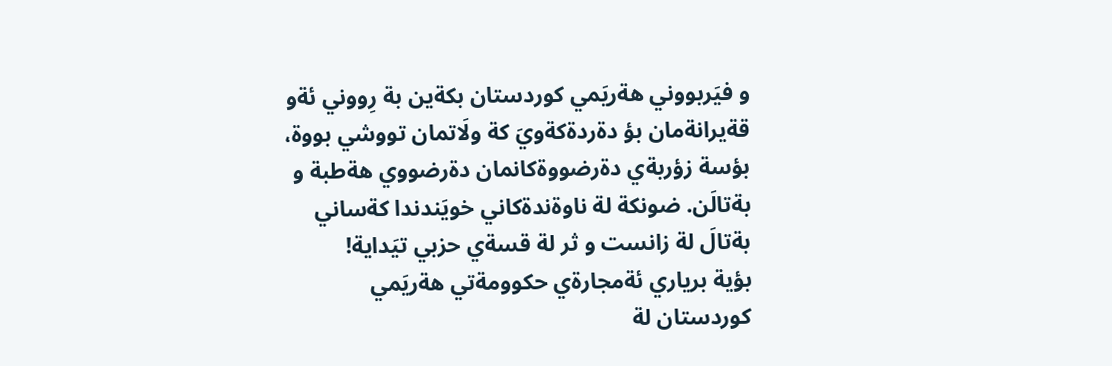و فيَربووني هةريَمي كوردستان بكةين بة رِووني ئةو قةيرانةمان بؤ دةردةكةويَ كة ولَاتمان تووشي بووة، بؤسة زؤربةي دةرضووةكانمان دةرضووي هةطبة و بةتالَن. ضونكة لة ناوةندةكاني خويَندندا كةساني بةتالَ لة زانست و ثر لة قسةي حزبي تيَداية!
بؤية برياري ئةمجارةي حكوومةتي هةريَمي كوردستان لة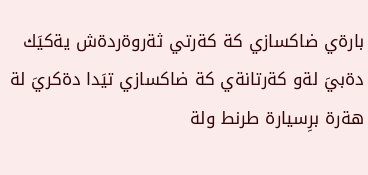بارةي ضاكسازي كة كةرتي ثةروةردةش يةكيَك دةبيَ لةو كةرتانةي كة ضاكسازي تيَدا دةكريَ لة هةرة برِسيارة طرنط ولة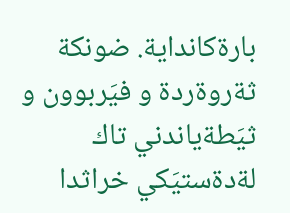بارةكانداية. ضونكة ثةروةردة و فيَربوون و ثيَطةياندني تاك لةدةستيَكي خراثدا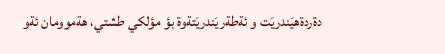دةردةهيَندريَت و ئةطةريَندريَتةوة بؤ مؤلكي طشتي، هةموومان ئةو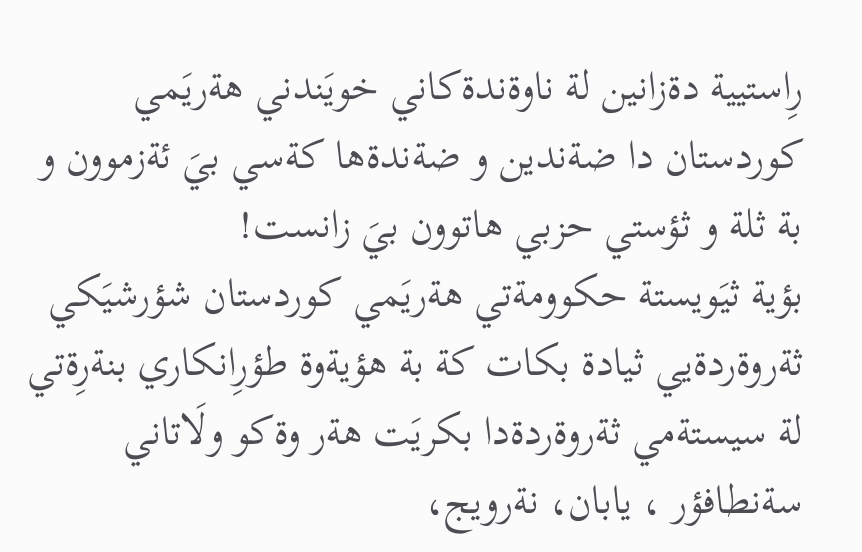رِاستيية دةزانين لة ناوةندةكاني خويَندني هةريَمي كوردستان دا ضةندين و ضةندةها كةسي بيَ ئةزموون و بة ثلة و ثؤستي حزبي هاتوون بيَ زانست!
بؤية ثيَويستة حكوومةتي هةريَمي كوردستان شؤرشيَكي ثةروةردةيي ثيادة بكات كة بة هؤيةوة طؤرِانكاري بنةرِةتي لة سيستةمي ثةروةردةدا بكريَت هةر وةكو ولَاتاني سةنطافؤر ، يابان، نةرويج،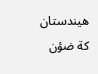هيندستان كة ضؤن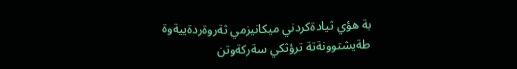بة هؤي ثيادةكردني ميكانيزمي ثةروةردةييةوة طةيشتوونةتة ترؤثكي سةركةوتن